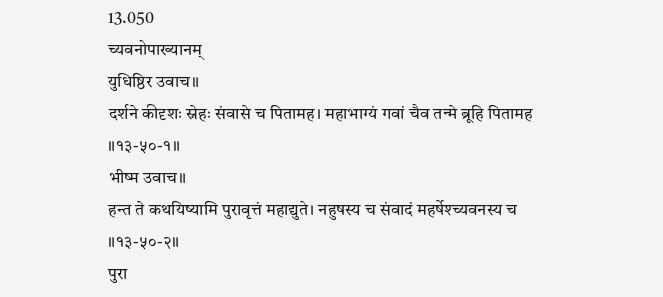13.050
च्यवनोपाख्यानम्
युधिष्ठिर उवाच॥
दर्शने कीदृशः स्नेहः संवासे च पितामह। महाभाग्यं गवां चैव तन्मे ब्रूहि पितामह ॥१३-५०-१॥
भीष्म उवाच॥
हन्त ते कथयिष्यामि पुरावृत्तं महाद्युते। नहुषस्य च संवादं महर्षेश्च्यवनस्य च ॥१३-५०-२॥
पुरा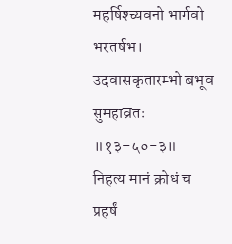महर्षिश्च्यवनो भार्गवो भरतर्षभ। उदवासकृतारम्भो बभूव सुमहाव्रतः ॥१३-५०-३॥
निहत्य मानं क्रोधं च प्रहर्षं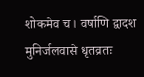शोकमेव च। वर्षाणि द्वादश मुनिर्जलवासे धृतव्रतः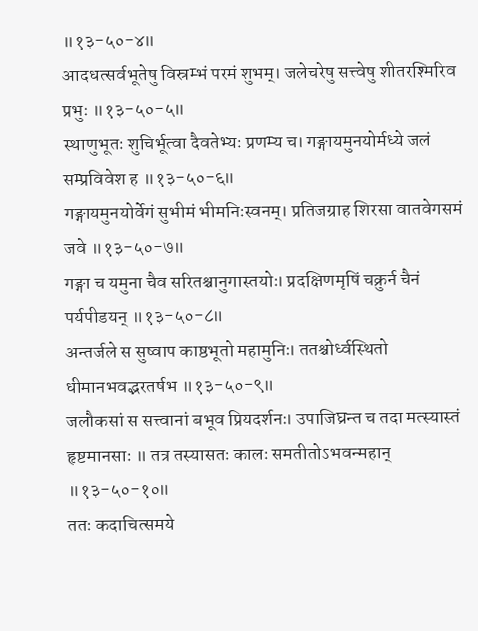॥१३-५०-४॥
आदधत्सर्वभूतेषु विस्रम्भं परमं शुभम्। जलेचरेषु सत्त्वेषु शीतरश्मिरिव प्रभुः ॥१३-५०-५॥
स्थाणुभूतः शुचिर्भूत्वा दैवतेभ्यः प्रणम्य च। गङ्गायमुनयोर्मध्ये जलं सम्प्रविवेश ह ॥१३-५०-६॥
गङ्गायमुनयोर्वेगं सुभीमं भीमनिःस्वनम्। प्रतिजग्राह शिरसा वातवेगसमं जवे ॥१३-५०-७॥
गङ्गा च यमुना चैव सरितश्चानुगास्तयोः। प्रदक्षिणमृषिं चक्रुर्न चैनं पर्यपीडयन् ॥१३-५०-८॥
अन्तर्जले स सुष्वाप काष्ठभूतो महामुनिः। ततश्चोर्ध्वस्थितो धीमानभवद्भरतर्षभ ॥१३-५०-९॥
जलौकसां स सत्त्वानां बभूव प्रियदर्शनः। उपाजिघ्रन्त च तदा मत्स्यास्तं हृष्टमानसाः ॥ तत्र तस्यासतः कालः समतीतोऽभवन्महान् ॥१३-५०-१०॥
ततः कदाचित्समये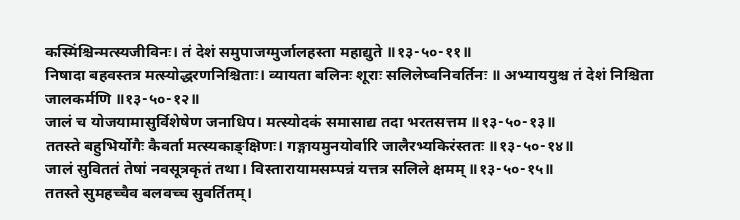कस्मिंश्चिन्मत्स्यजीविनः। तं देशं समुपाजग्मुर्जालहस्ता महाद्युते ॥१३-५०-११॥
निषादा बहवस्तत्र मत्स्योद्धरणनिश्चिताः। व्यायता बलिनः शूराः सलिलेष्वनिवर्तिनः ॥ अभ्याययुश्च तं देशं निश्चिता जालकर्मणि ॥१३-५०-१२॥
जालं च योजयामासुर्विशेषेण जनाधिप। मत्स्योदकं समासाद्य तदा भरतसत्तम ॥१३-५०-१३॥
ततस्ते बहुभिर्योगैः कैवर्ता मत्स्यकाङ्क्षिणः। गङ्गायमुनयोर्वारि जालैरभ्यकिरंस्ततः ॥१३-५०-१४॥
जालं सुविततं तेषां नवसूत्रकृतं तथा। विस्तारायामसम्पन्नं यत्तत्र सलिले क्षमम् ॥१३-५०-१५॥
ततस्ते सुमहच्चैव बलवच्च सुवर्तितम्।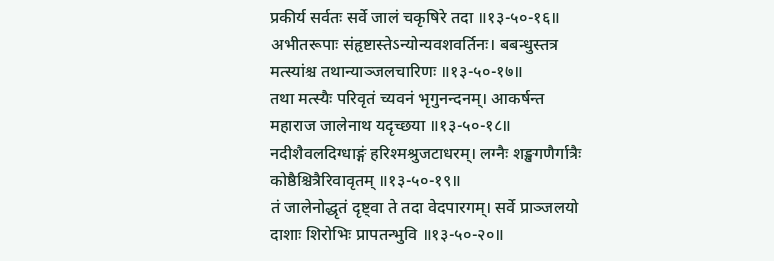प्रकीर्य सर्वतः सर्वे जालं चकृषिरे तदा ॥१३-५०-१६॥
अभीतरूपाः संहृष्टास्तेऽन्योन्यवशवर्तिनः। बबन्धुस्तत्र मत्स्यांश्च तथान्याञ्जलचारिणः ॥१३-५०-१७॥
तथा मत्स्यैः परिवृतं च्यवनं भृगुनन्दनम्। आकर्षन्त महाराज जालेनाथ यदृच्छया ॥१३-५०-१८॥
नदीशैवलदिग्धाङ्गं हरिश्मश्रुजटाधरम्। लग्नैः शङ्खगणैर्गात्रैः कोष्ठैश्चित्रैरिवावृतम् ॥१३-५०-१९॥
तं जालेनोद्धृतं दृष्ट्वा ते तदा वेदपारगम्। सर्वे प्राञ्जलयो दाशाः शिरोभिः प्रापतन्भुवि ॥१३-५०-२०॥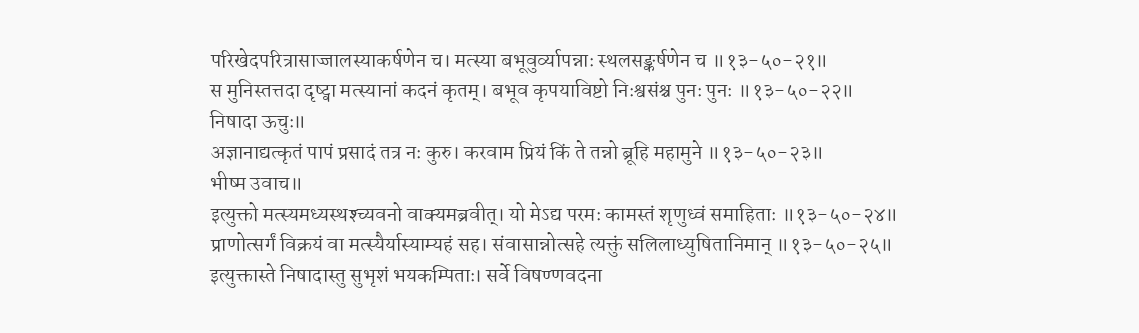परिखेदपरित्रासाज्जालस्याकर्षणेन च। मत्स्या बभूवुर्व्यापन्नाः स्थलसङ्कर्षणेन च ॥१३-५०-२१॥
स मुनिस्तत्तदा दृष्ट्वा मत्स्यानां कदनं कृतम्। बभूव कृपयाविष्टो निःश्वसंश्च पुनः पुनः ॥१३-५०-२२॥
निषादा ऊचुः॥
अज्ञानाद्यत्कृतं पापं प्रसादं तत्र नः कुरु। करवाम प्रियं किं ते तन्नो ब्रूहि महामुने ॥१३-५०-२३॥
भीष्म उवाच॥
इत्युक्तो मत्स्यमध्यस्थश्च्यवनो वाक्यमब्रवीत्। यो मेऽद्य परमः कामस्तं शृणुध्वं समाहिताः ॥१३-५०-२४॥
प्राणोत्सर्गं विक्रयं वा मत्स्यैर्यास्याम्यहं सह। संवासान्नोत्सहे त्यक्तुं सलिलाध्युषितानिमान् ॥१३-५०-२५॥
इत्युक्तास्ते निषादास्तु सुभृशं भयकम्पिताः। सर्वे विषण्णवदना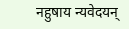नहुषाय न्यवेदयन्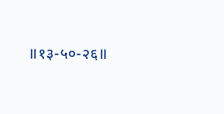॥१३-५०-२६॥